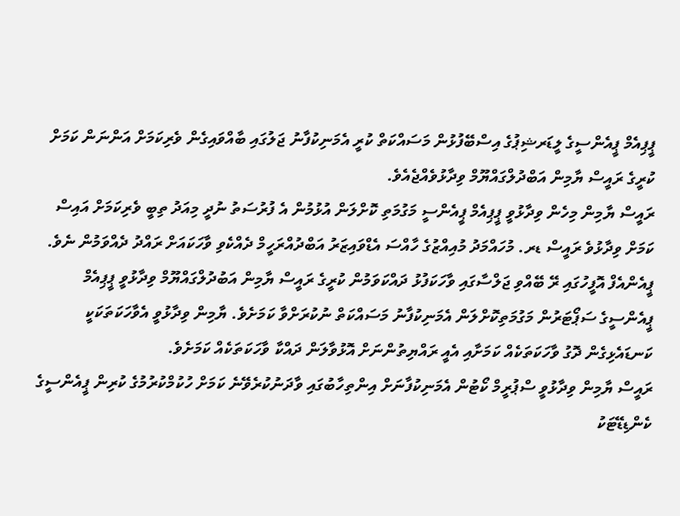ޕީޕިއެމް ޕީއެންސީގެ ލީޑަރޝިޕުގެ އިސްބޭފުޅުން މަސައްކަތް ކުރީ އެމަނިކުފާނު ޖަލުގައި ބާއްވައިގެން ވެރިކަމަށް އަންނަން ކަމަށް ކުރީގެ ރައީސް ޔާމިން އަބްދުލްގައްޔޫމް ވިދާޅުވެއްޖެއެވެ.
ރައީސް ޔާމިން މިހެން ވިދާޅުވީ ޕީޕިއެމް ޕީއެންސީ މަގުމަތި ކޮށްލަން އުޅުމުން އެ ފުރުސަތު ނުދީ މިއަދު ތިބީ ވެރިކަމަށް އައިސް ކަމަށް ވިދާޅުވެ ރައީސް ޑރ. މުހައްމަދު މުއިއްޒުގެ ހާއްސަ އެޑްވައިޒަރު އަބްދުއްރަހީމް ދެއްކެވި ވާހަކައަށް ރައްދު ދެއްވަމުން ނެވެ.
ޕީއެންއެފް އޮފީހުގައި ރޭ ބޭއްވި ޖަލްސާގައި ވާހަކަފުޅު ދައްކަވަމުން ކުރީގެ ރައީސް ޔާމިން އަބުދުލްގައްޔޫމް ވިދާޅުވީ ޕީޕިއެމް ޕީއެންސީގެ ސަޕޯޓަރުން މަގުމަތިކޮށްލަން އެމަނިކުފާނު މަސައްކަތް ނުކުރަށްވާ ކަމަށެވެ. ޔާމިން ވިދާޅުވީ އެވާހަކަތަކަކީ ކަނޑައެޅިގެން ދޮގު ވާހަކަތަކެއް ކަމަށާއި އެއީ ރައްޔިތުންނަށް އޮޅުވާލަން ދައްކާ ވާހަކަތަކެއް ކަމަށެވެ.
ރައީސް ޔާމިން ވިދާޅުވީ ސްޕުރީމް ކޯޓުން އެމަނިކުފާނަށް އިންތިހާބުގައި ވާދަނުކުރެވޭނެ ކަމަށް ހުކުމްކުރުމުގެ ކުރިން ޕީއެންސީގެ ކެންޑިޑޭޓަކު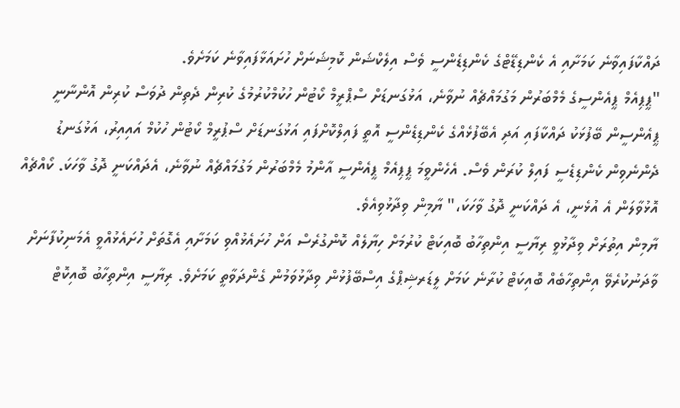ދައްކާފައިވާނެ ކަމަށާއި އެ ކެންޑިޑޭޓްގެ ކެންޑިޑެންސީ ވެސް އިލެކްޝަން ކޮމިޝަނަށް ހުށައަޅާފައިވާނެ ކަމަށެވެ.
"ޕީޕިއެމް ޕީއެންސީގެ މެމްބަރުން މަގުމައްޗެއް ނުވާނެ، އަޅުގަނޑަށް ސްޕްރީމް ކޯޓުން ހުކުމްކުރުމުގެ ކުރިން ދެތިން ދުވަސް ކުރިން އޮންނާނީ ޕީއެންސީން ބޭފުޅަކު ދައްކާފައި އަދި އެބޭފުޅެއްގެ ކެންޑިޑެންސީ އޮތީ ފައިލްކޮށްފައި އަޅުގަނޑަށް ސްޕުރީމް ކޯޓުން ހުކުމް އައިއިރު، އަޅުގަނޑު ދެންނެވިން ކެންޑިޑެސީ ފައިލް ކުރަން ވެސް. އެހެންވީމަ ޕީޕިއެމް ޕީއެންސީ އާންމު މެމްބަރުން މަގުމައްޗެއް ނުވާނެ، އެދައްކަނީ ދޮގު ވާހަކަ. ކޯއްޗެއް އޮޅުވާލަން އެ އުޅެނީ، އެ ދައްކަނީ ދޮގު ވާހަކަ،" ޔާމިން ވިދާޅުވިއެވެ.
ޔާމިން އިތުރަށް ވިދާޅުވީ ރިޔާސީ އިންތިހާބު ބޮއިކަޓް ކުރުމަށް ހިޔާލެއް ކޮންގުރެސް އަށް ހުށައެޅުއްވި ކަމަށާއި އެގޮތަށް ހުށައެޅުއްވީ އެމަނިކުފާނަށް ވާދަނުކުރެވޭ އިންތިހާބެއް ބޮއިކަޓް ކުރާނެ ކަމަށް ލީޑަރޝިޕްގެ އިސްބޭފުޅުން ވިދާޅުވަމުން ގެންދަވާތީ ކަމަށެވެ. ރިޔާސީ އިންތިހާބު ބޮއިކޮޓް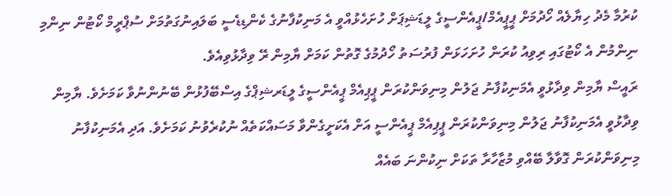ކުރުމާ މެދު ހިޔާލެއް ހޯދުމަށް ޕީޕީއެމް/ޕީއެންސީގެ ލީޑަޝިޕަށް ހުށަހެޅުއްވީ އެ މަނިކުފާނުގެ ކެންޑިޑެސީ ބަލައިނުގަތުމަށް ސުޕްރީމް ކޯޓުން ނިންމި ނިންމުން އެ ކޯޓުގައި ރިވިއު ކުރަން ހުށަހަޅަން ފުރުސަތު ހޯދުމުގެ ގޮތުން ކަމަށް ޔާމިން ރޭ ވިދާޅުވިއެވެ.
ރައީސް ޔާމިން ވިދާޅުވީ އެމަނިކުފާނު ޖަލުން މިނިވަންކުރަން ޕީޕިއެމް ޕީއެންސީގެ ލީޑަރޝިޕްގެ އިސްބޭފުޅުން ބޭނުންނުވާ ކަމަށެވެ. ޔާމިން ވިދާޅުވީ އެމަނިކުފާނު ޖަލުން މިނިވަންކުރަން ޕީޕިއެމް ޕީއެންސީ އަށް އެކަށީގެންވާ މަސައްކަތެއް ނުކުރެވުނު ކަމަށެވެ. އަދި އެމަނިކުފާނު މިނިވަންކުރަން ގޮވާލާ ބޭއްވި މުޒާހާރާ ތަކަށް ނިކުންނަ ބައެއް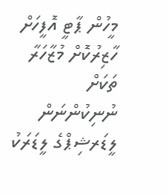މީހުން ޕާޓީ އޮފީހަށް ހާޒިރުކޮށް މުޒާހަރާ ތަކަށް ނުނިކުންނަން ލީޑަރޝިޕްގެ ލީޑަރަކު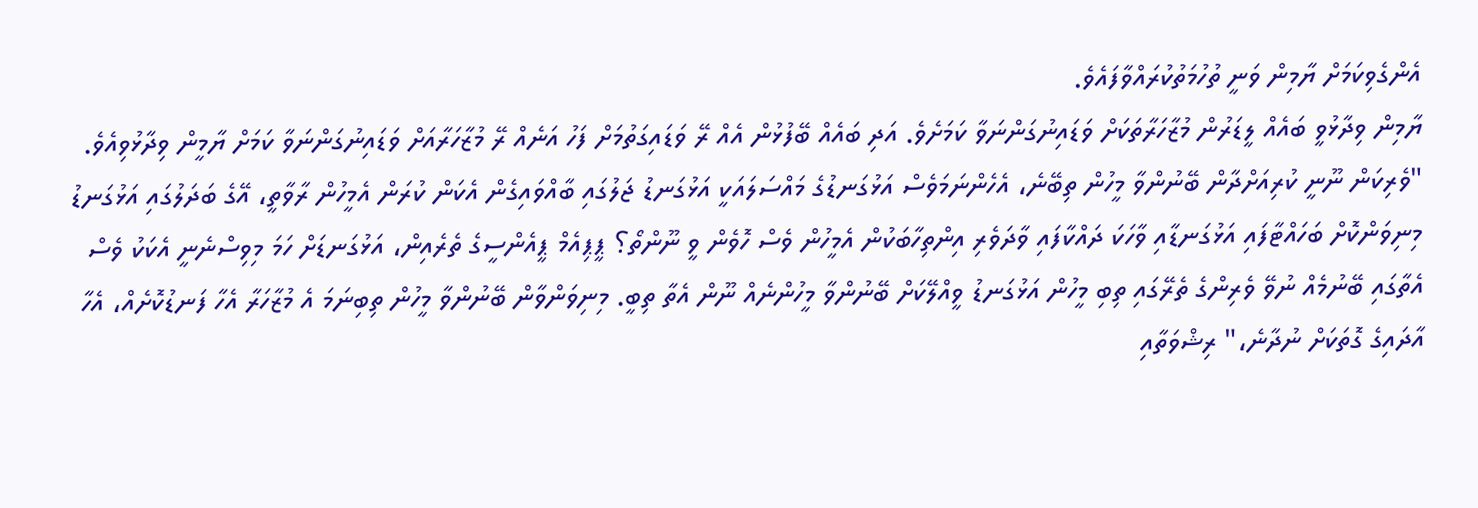އެންގެވިކަމަށް ޔާމިން ވަނީ ތުހުމަތުކުރައްވާފައެވެ.
ޔާމިން ވިދާޅުވީ ބައެއް ލީޑަރުން މުޒާހަރާތަކަށް ވަޑައިނުގަންނަވާ ކަމަށެވެ. އަދި ބައެއް ބޭފުޅުން އެއް ރޭ ވަޑައިގަތުމަށް ފަހު އަނެއް ރޭ މުޒާހަރާއަށް ވަޑައިނުގަންނަވާ ކަމަށް ޔާމީން ވިދާޅުވިއެވެ.
"ވެރިކަން ނޫނީ ކުރިއަށްދާން ބޭނުންވާ މީހުން ތިބޭނެ، އެހެންނަމަވެސް އަޅުގަނޑުގެ މައްސަލައަކީ އަޅުގަނޑު ޖަލުގައި ބާއްވައިގެން އެކަން ކުރަން އެމީހުން ރާވާތީ، އޭގެ ބަދަލުގައި އަޅުގަނޑު މިނިވަންކޮށް ބަހައްޓާފައި އަޅުގަނޑާއި ވާހަކަ ދައްކާފައި ވާދަވެރި އިންތިހާބަކުން އެމީހުން ވެސް ހޮވެން ވީ ނޫންތޯ؟ ޕީޕިއެމް ޕީއެންސީގެ ތެރެއިން، އަޅުގަނޑަށް ހަމަ މިވިސްނެނީ އެކަކު ވެސް އެތާގައި ބޭނުމެއް ނުވޭ ވެރިންގެ ތެރޭގައި ތިބި މީހުން އަޅުގަނޑު ވީއްލޭކަށް ބޭނުންވާ މީހުންނެއް ނޫން އެތާ ތިބީ. މިނިވަންވާން ބޭނުންވާ މީހުން ތިބިނަމަ އެ މުޒާހަރާ އެހާ ފަނޑުކޮށެއް، އެހާ އާދައިގެ ގޮތަކަށް ނުދާނެ،" ރިޝްވަތާއި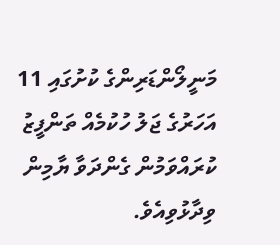މަނީލޯންޑަރިންގެ ކުށުގައި 11 އަހަރުގެ ޖަލު ހުކުމެއް ތަންފީޒު ކުރައްވަމުން ގެންދަވާ ޔާމިން ވިދާޅުވިއެވެ.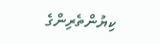ކިޔުންތެރިންގެ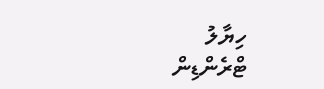ހިޔާލު
ޓްރެންޑިން